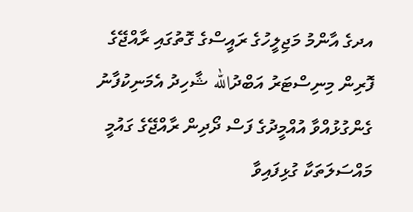އދގެ އާންމު މަޖިލީހުގެ ރައީސްގެ ގޮތުގައި ރާއްޖޭގެ ފޮރިން މިނިސްޓަރު އަބްދުالله ޝާހިދު އެމަނިކުފާނު ގެންގުޅުއްވާ އުއްމީދުގެ ފަސް ދޯދިން ރާއްޖޭގެ ގައުމީ މައްސަލަތަކާ ގުޅިފައިވާ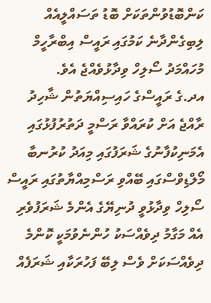ކަންބޮޑުވުންތަކަށް ބޮޑު ތަސައްލީއެއް ލިބިގެންދާނެ ކަމުގައި ރައީސް އިބްރާހީމް މުހައްމަދު ސޯލިހް ވިދާޅުވެއްޖެ އެވެ.
އދ.ގެ ރައީސްގެ ހައިސިއްޔަތުން ޝާހިދު ރާއްޖެ އަށް ކުރައްވާ ރަސްމީ ދަތުރުފުޅުގައި އެމަނިކުފާނުގެ ޝަރަފުގައި މިއަދު ކުރުނބާ މޯލްޑިވްސްގައި ބޭއްވި ރަސްމިއްޔާތުގައި ރައީސް ސޯލިހް ވިދާޅުވީ ދުނިޔޭގެ އެންމެ ޝަރަފުވެރި އެއް މަގާމު ދިވެއްސަކު ހުންނެވުމަކީ ކޮންމެ ދިވެއްސަކަށް ވެސް ލިބޭ ފަހުރަކާއި ޝަރަފެއް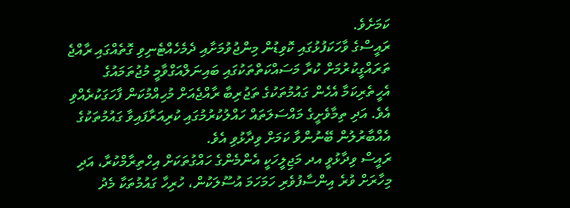ކަމަށެވެ.
ރައީސްގެ ވާހަކަފުޅުގައި ކޮވިޑުން މިންޖުވުމަށާއި ދެމެހެއްޓެނިވި ގޮތެއްގައި ރާއްޖެ ތަރައްގީކުރުމަށް ކުރާ މަސައްކަތްތަކުގައި ބައިނަލްއަގްވާމީ މުޖުތަމައުގެ އެހީތެރިކަމާ އެހެން ގައުމުތަކުގެ ތަޖުރިބާ ރާއްޖެއަށް މުހިއްމުކަން ފާހަގަކުރެއްވި އެވެ. އަދި ތިމާވެށީގެ މައްސަލަތައް ހައްލުކުރުމުގައި ކުރިއަރާފައިވާ ގައުމުތަކުގެ އެއްބާރުލުން ބޭނުންވާ ކަމަށް ވިދާޅުވި އެވެ.
ރައީސް ވިދާޅުވީ އދ މަޖިލީހަކީ އެންމެންގެ ހައްގުތަކަށް އިހްތިރާމްކުރާ، އަދި މިހާރަށް ވުރެ އިންސާފުވެރި ހަމަހަމަ އުސޫލަކުން، ހުރިހާ ގައުމުތަކާ މެދު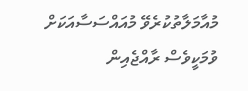މުއާމަލާތުކުރެވޭ މުއައްސަސާއަކަށް ވުމަކީވެސް ރާއްޖެއިން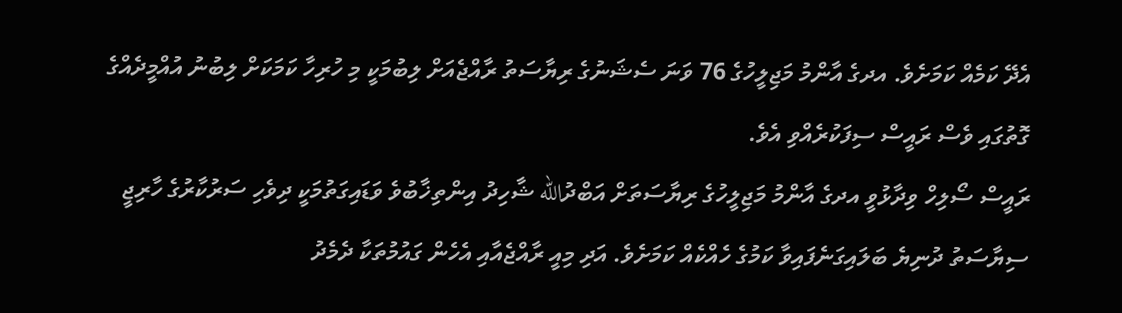އެދޭ ކަމެއް ކަމަށެވެ. އދގެ އާންމު މަޖިލީހުގެ 76 ވަނަ ސެޝަނުގެ ރިޔާސަތު ރާއްޖެއަށް ލިބުމަކީ މި ހުރިހާ ކަމަކަށް ލިބުނު އުއްމީދެއްގެ ގޮތުގައި ވެސް ރައީސް ސިފަކުރެއްވި އެވެ.
ރައީސް ސޯލިހް ވިދާޅުވީ އދގެ އާންމު މަޖިލީހުގެ ރިޔާސަތަށް އަބްދުالله ޝާހިދު އިންތިޚާބުވެ ވަޑައިގަތުމަކީ ދިވެހި ސަރުކާރުގެ ހާރިޖީ ސިޔާސަތު ދުނިޔެ ބަލައިގަނެފައިވާ ކަމުގެ ހެއްކެއް ކަމަށެވެ. އަދި މިއީ ރާއްޖެއާއި އެހެން ގައުމުތަކާ ދެމެދު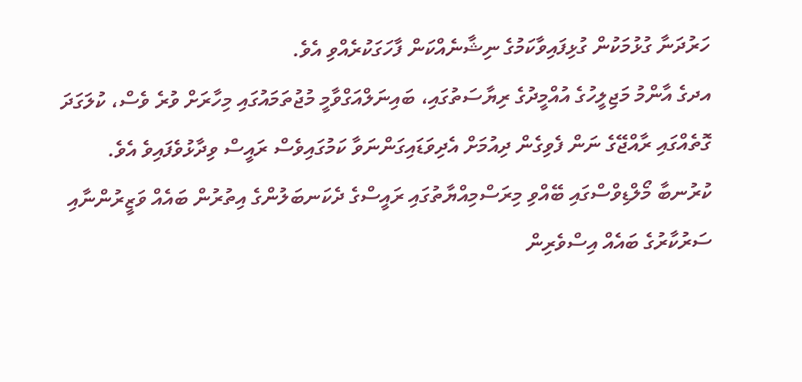ހަރުދަނާ ގުޅުމަކުން ގުޅިފައިވާކަމުގެ ނިޝާނެއްކަން ފާހަގަކުރެއްވި އެވެ.
އދގެ އާންމު މަޖިލީހުގެ އުއްމީދުގެ ރިޔާސަތުގައި، ބައިނަލްއަގްވާމީ މުޖުތަމައުގައި މިހާރަށް ވުރެ ވެސް، ކުލަގަދަ ގޮތެއްގައި ރާއްޖޭގެ ނަން ފެވިގެން ދިއުމަށް އެދިވަޑައިގަންނަވާ ކަމުގައިވެސް ރައީސް ވިދާޅުވެފައިވެ އެވެ.
ކުރުނބާ މޯލްޑިވްސްގައި ބޭއްވި މިރަސްމިއްޔާތުގައި ރައީސްގެ ދެކަނބަލުންގެ އިތުރުން ބައެއް ވަޒީރުންނާއި ސަރުކާރުގެ ބައެއް އިސްވެރިން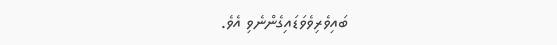ބައިވެރިވެވަޑައިގެންނެވި އެވެ.